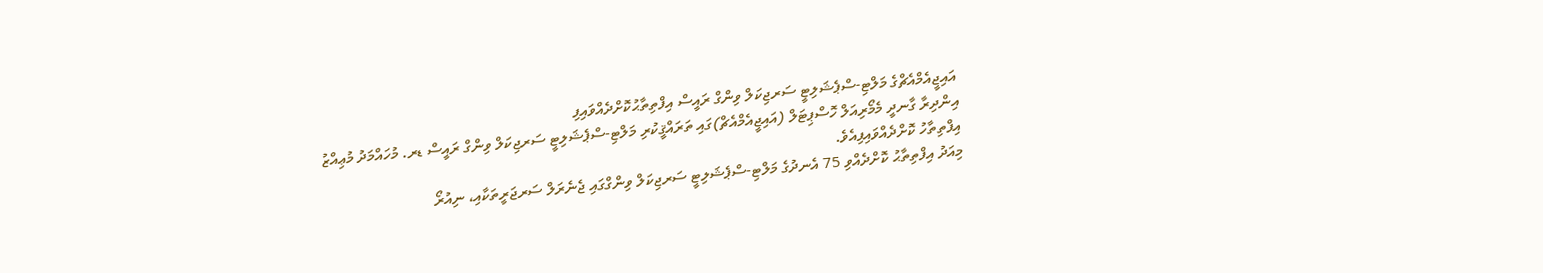އައިޖީއެމްއެޗްގެ މަލްޓި-ސްޕެޝަލިޓީ ސަރޖިކަލް ވިންގް ރައީސް އިފްތިތާޙުކޮށްދެއްވައިފި
އިންދިރާ ގާނދީ މެމޯރިއަލް ހޮސްޕިޓަލް (އައިޖީއެމްއެޗް)ގައި ތަރައްޤީކުރި މަލްޓި-ސްޕެޝަލިޓީ ސަރޖިކަލް ވިންގް ރައީސް ޑރ. މުހައްމަދު މުޢިއްޒު އިފްތިތާހު ކޮށްދެއްވައިފިއެވެ.
މިއަދު އިފްތިތާޙު ކޮށްދެއްވި 75 އެނދުގެ މަލްޓި-ސްޕެޝަލިޓީ ސަރޖިކަލް ވިންގްގައި ޖެނެރަލް ސަރޖަރީތަކާއި، ނިއުރޯ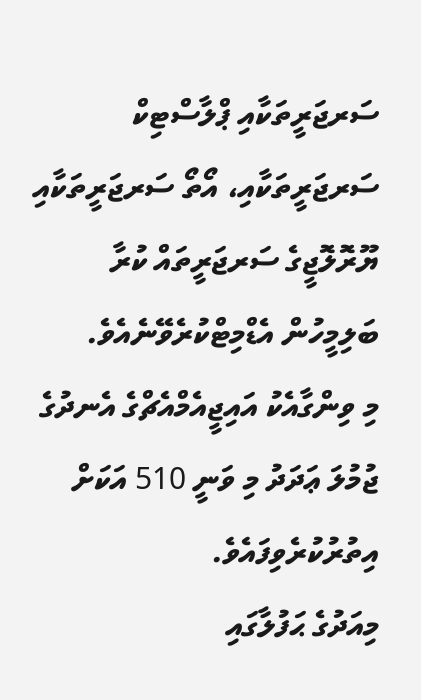ސަރޖަރީތަކާއި ޕްލާސްޓިކް ސަރޖަރީތަކާއި، އޯތޯ ސަރޖަރީތަކާއި ޔޫރޮލޮޖީގެ ސަރޖަރީތައް ކުރާ ބަލިމީހުން އެޑްމިޓްކުރެވޭނެއެވެ.
މި ވިންގާއެކު އައިޖީއެމްއެޗްގެ އެނދުގެ ޖުމުލަ ޢަދަދު މި ވަނީ 510 އަކަށް އިތުރުކުރެވިފައެވެ.
މިއަދުގެ ޙަފުލާގައި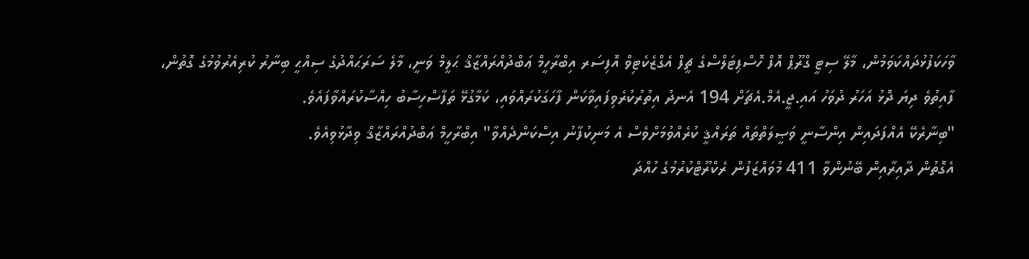ވާހަކަފުޅުދައްކަވަމުން، މާލޭ ސިޓީ ގްރޫޕް އޮފް ހޮސްޕިޓަލްސްގެ ޗީފް އެގްޒެކެޓިވް އޮފިސަރ އިބްރާހީމް ޢަބްދުއްރައްޒާޤް ޙަލީމް ވަނީ، މާލެ ސަރަޙައްދުގެ ސިއްޙީ ބިނާރު ކުރިއެރުވުމުގެ ގޮތުން، ފާއިތުވެ ދިޔަ ދޮޅު އަހަރު ދުވަހު އައި.ޖީ.އެމް.އެޗަށް 194 އެނދު އިތުރުކުރެވިފައިވާކަން ފާހަގަކުރައްވައި، ކަމާގުޅޭ ތަފާސްހިސާބު ހިއްސާކުރައްވާފައެވެ.
"ބިނާރެކޭ އެއްފަދައިން އިންސާނީ ވަޞީލަތްތައް ތަރައްޤީ ކުރެއްވުމަށްވެސް އެ މަނިކުފާނު އިސްކަންދެއްވާ" އިބްރާހީމް ޢަބްދުއްރައްޒާޤް ވިދާޅުވިއެވެ.
އެގޮތުން ދާއިރާއިން ބޭނުންވާ 411 މުވައްޒަފުން ރެކްރޫޓްކުރުމުގެ ހުއްދަ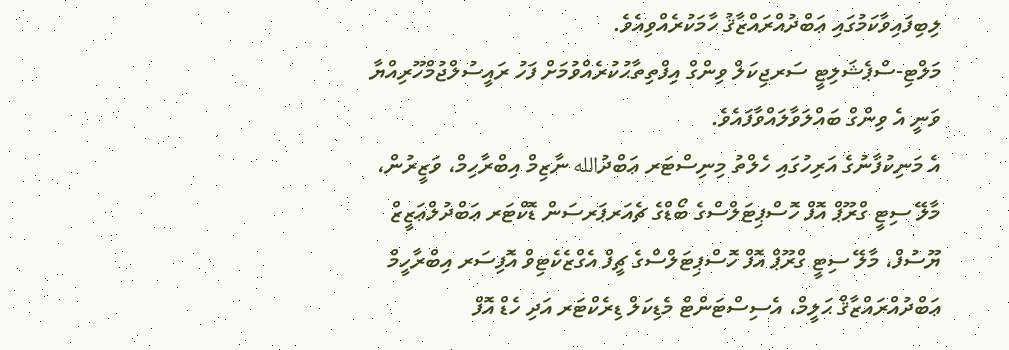ލިބިފައިވާކަމުގައި ޢަބްދުއްރައްޒާޤު ހާމަކުރެއްވިއެވެ.
މަލްޓި-ސްޕެޝަލިޓީ ސަރޖިކަލް ވިންގް އިފްތިތާޙުކުރެއްވުމަށް ފަހު ރައީސުލްޖުމްހޫރިއްޔާ ވަނީ އެ ވިންގް ބައްލަވާލައްވާފައެވެ.
އެ މަނިކުފާނުގެ އަރިހުގައި ހެލްތު މިނިސްޓަރ ޢަބްދުالله ނާޒިމް އިބްރާހިމް، ވަޒީރުން، މާލޭ ސިޓީ ގްރޫޕް އޮފް ހޮސްޕިޓަލްސްގެ ބޯޑްގެ ޗެއަރޕަރސަން ޑޮކްޓަރ ޢަބްދުލްޢަޒީޒް ޔޫސުފް، މާލޭ ސިޓީ ގްރޫޕް އޮފް ހޮސްޕިޓަލްސްގެ ޗީފް އެގްޒެކެޓިވް އޮފިސަރ އިބްރާހީމް ޢަބްދުއްރައްޒާޤް ޙަލީމް، އެސިސްޓަންޓް މެޑިކަލް ޑިރެކްޓަރ އަދި ހެޑް އޮފް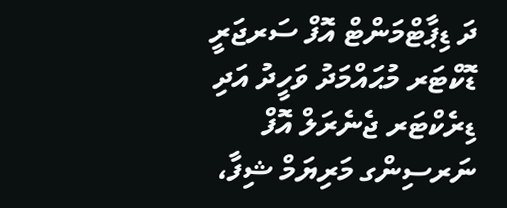ދަ ޑިޕާޓްމަންޓް އޮފް ސަރޖަރީ ޑޮކްޓަރ މުޙައްމަދު ވަހީދު އަދި ޑިރެކްޓަރ ޖެނެރަލް އޮފް ނަރސިންގ މަރިޔަމް ޝިފާ،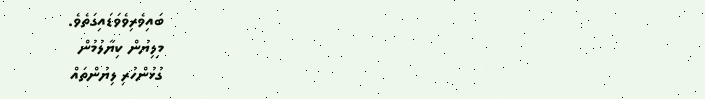ބައިވެރިވެވަޑައިގަތެވެ.
މިލިޔުން ކިޔާލުމުން
ގުޅުންހުރި ލިޔުންތައް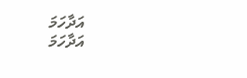އަދާހަމަ
އަދާހަމަ